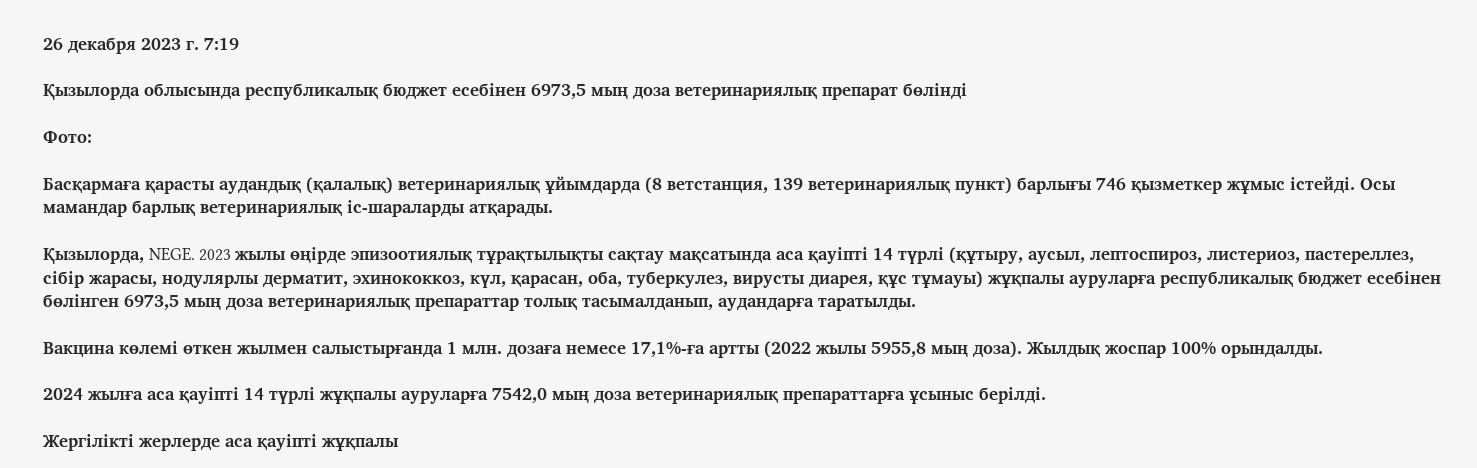26 декабря 2023 г. 7:19

Қызылорда облысында республикалық бюджет есебінен 6973,5 мың доза ветеринариялық препарат бөлінді

Фото:

Басқармаға қарасты аудандық (қалалық) ветеринариялық ұйымдарда (8 ветстанция, 139 ветеринариялық пункт) барлығы 746 қызметкер жұмыс істейді. Осы  мамандар барлық ветеринариялық іс-шараларды атқарады.

Қызылорда, NEGE. 2023 жылы өңірде эпизоотиялық тұрақтылықты сақтау мақсатында аса қауіпті 14 түрлі (құтыру, аусыл, лептоспироз, листериоз, пастереллез, сібір жарасы, нодулярлы дерматит, эхинококкоз, күл, қарасан, оба, туберкулез, вирусты диарея, құс тұмауы) жұқпалы ауруларға республикалық бюджет есебінен бөлінген 6973,5 мың доза ветеринариялық препараттар толық тасымалданып, аудандарға таратылды.

Вакцина көлемі өткен жылмен салыстырғанда 1 млн. дозаға немесе 17,1%-ға артты (2022 жылы 5955,8 мың доза). Жылдық жоспар 100% орындалды.

2024 жылға аса қауіпті 14 түрлі жұқпалы ауруларға 7542,0 мың доза ветеринариялық препараттарға ұсыныс берілді.

Жергілікті жерлерде аса қауіпті жұқпалы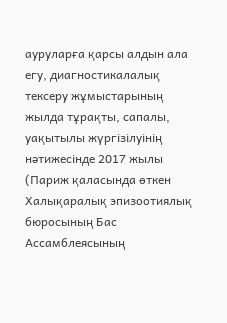ауруларға қарсы алдын ала егу, диагностикалалық тексеру жұмыстарының жылда тұрақты, сапалы, уақытылы жүргізілуінің нәтижесінде 2017 жылы (Париж қаласында өткен Халықаралық эпизоотиялық бюросының Бас Ассамблеясының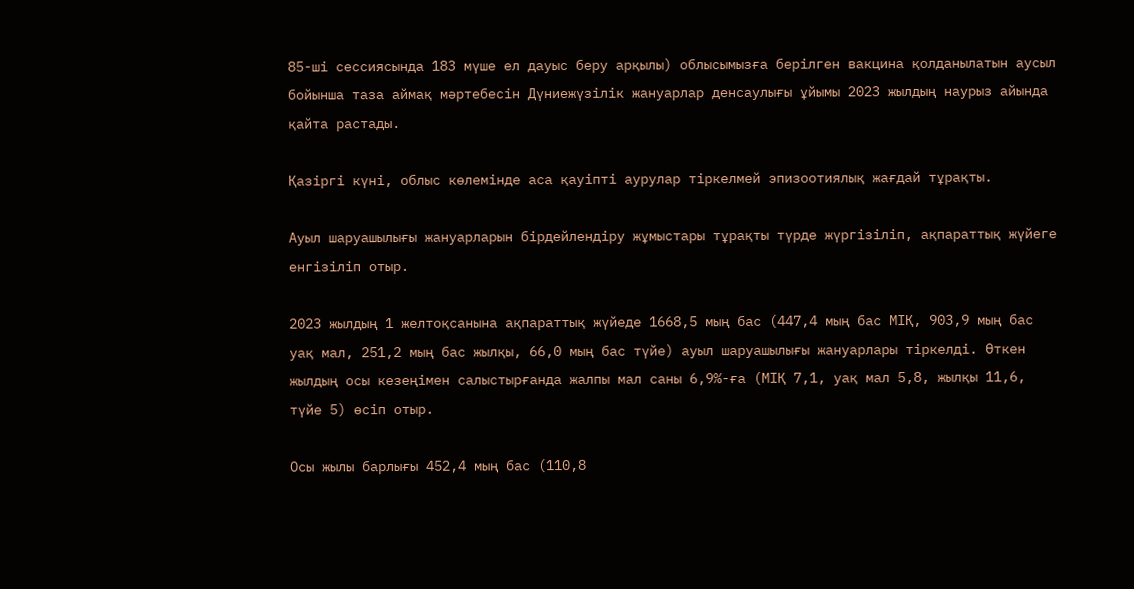85-ші сессиясында 183 мүше ел дауыс беру арқылы) облысымызға берілген вакцина қолданылатын аусыл бойынша таза аймақ мәртебесін Дүниежүзілік жануарлар денсаулығы ұйымы 2023 жылдың наурыз айында қайта растады.

Қазіргі күні, облыс көлемінде аса қауіпті аурулар тіркелмей эпизоотиялық жағдай тұрақты.

Ауыл шаруашылығы жануарларын бірдейлендіру жұмыстары тұрақты түрде жүргізіліп, ақпараттық жүйеге енгізіліп отыр.

2023 жылдың 1 желтоқсанына ақпараттық жүйеде 1668,5 мың бас (447,4 мың бас МІҚ, 903,9 мың бас уақ мал, 251,2 мың бас жылқы, 66,0 мың бас түйе) ауыл шаруашылығы жануарлары тіркелді. Өткен жылдың осы кезеңімен салыстырғанда жалпы мал саны 6,9%-ға (МІҚ 7,1, уақ мал 5,8, жылқы 11,6, түйе 5) өсіп отыр.

Осы жылы барлығы 452,4 мың бас (110,8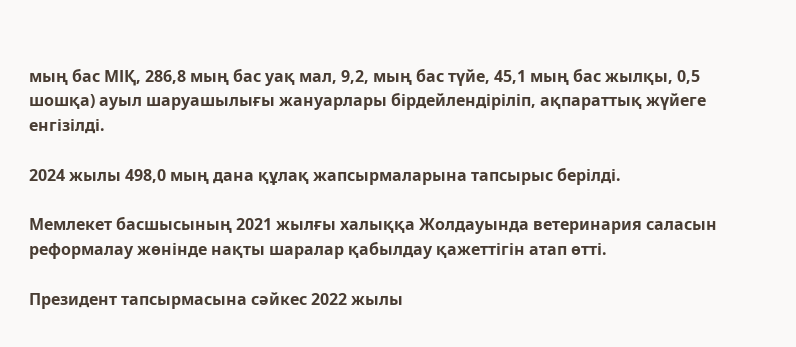мың бас МІҚ, 286,8 мың бас уақ мал, 9,2, мың бас түйе, 45,1 мың бас жылқы, 0,5 шошқа) ауыл шаруашылығы жануарлары бірдейлендіріліп, ақпараттық жүйеге енгізілді.

2024 жылы 498,0 мың дана құлақ жапсырмаларына тапсырыс берілді.

Мемлекет басшысының 2021 жылғы халыққа Жолдауында ветеринария саласын реформалау жөнінде нақты шаралар қабылдау қажеттігін атап өтті.

Президент тапсырмасына сәйкес 2022 жылы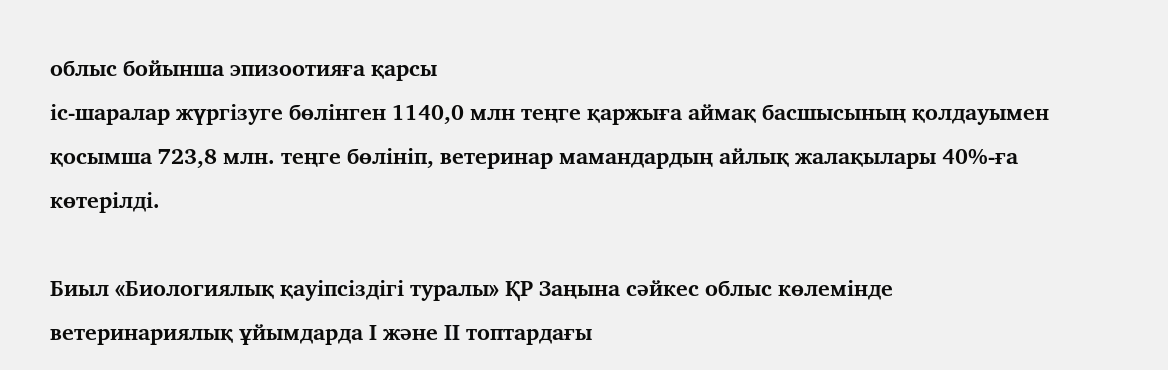облыс бойынша эпизоотияға қарсы
іс-шаралар жүргізуге бөлінген 1140,0 млн теңге қаржыға аймақ басшысының қолдауымен қосымша 723,8 млн. теңге бөлініп, ветеринар мамандардың айлық жалақылары 40%-ға көтерілді.

Биыл «Биологиялық қауіпсіздігі туралы» ҚР Заңына сәйкес облыс көлемінде ветеринариялық ұйымдарда І және ІІ топтардағы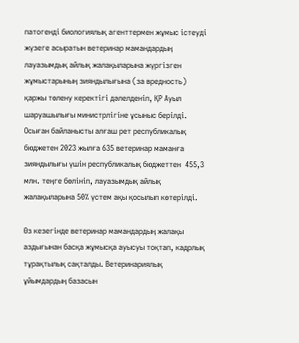патогенді биологиялық агенттермен жұмыс істеуді жүзеге асыратын ветеринар мамандардың лауазымдық айлық жалақыларына жүргізген жұмыстарының зияндылығына (за вредность) қаржы төлену керектігі дәлелденіп, ҚР Ауыл шаруашылығы министрлігіне ұсыныс берілді. Осыған байланысты алғаш рет республикалық бюджетен 2023 жылға 635 ветеринар маманға зияндылығы үшін республикалық бюджеттен  455,3 млн. теңге бөлініп, лауазымдық айлық жалақыларына 50% үстем ақы қосылып көтерілді.

Өз кезегінде ветеринар мамандардың жалақы аздығынан басқа жұмысқа ауысуы тоқтап, кадрлық тұрақтылық сақталды. Ветеринариялық ұйымдардың базасын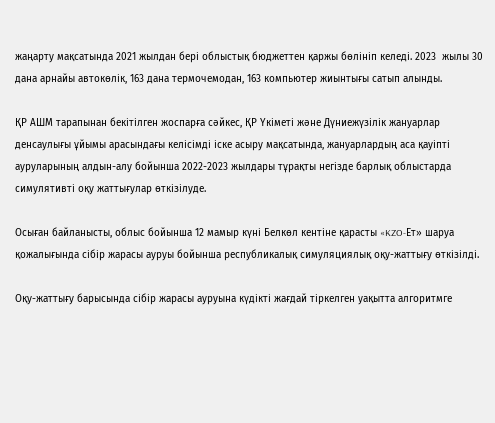жаңарту мақсатында 2021 жылдан бері облыстық бюджеттен қаржы бөлініп келеді. 2023  жылы 30 дана арнайы автокөлік, 163 дана термочемодан, 163 компьютер жиынтығы сатып алынды.

ҚР АШМ тарапынан бекітілген жоспарға сәйкес, ҚР Үкіметі және Дүниежүзілік жануарлар денсаулығы ұйымы арасындағы келісімді іске асыру мақсатында, жануарлардың аса қауіпті ауруларының алдын-алу бойынша 2022-2023 жылдары тұрақты негізде барлық облыстарда симулятивті оқу жаттығулар өткізілуде.

Осыған байланысты, облыс бойынша 12 мамыр күні Белкөл кентіне қарасты «KZO-Ет» шаруа қожалығында сібір жарасы ауруы бойынша республикалық симуляциялық оқу-жаттығу өткізілді.

Оқу-жаттығу барысында сібір жарасы ауруына күдікті жағдай тіркелген уақытта алгоритмге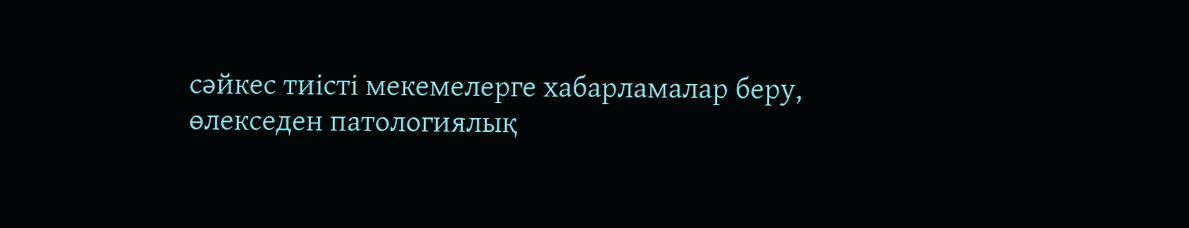сәйкес тиісті мекемелерге хабарламалар беру, өлекседен патологиялық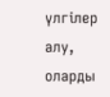үлгілер алу, оларды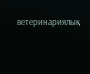ветеринариялық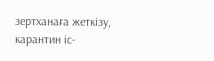зертханаға жеткізу, карантин іс-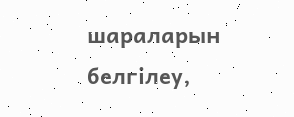шараларын белгілеу,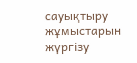сауықтыру жұмыстарын жүргізу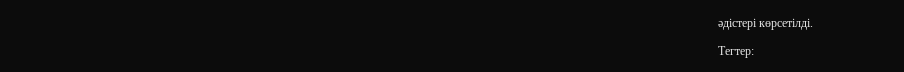әдістері көрсетілді.

Тегтер: